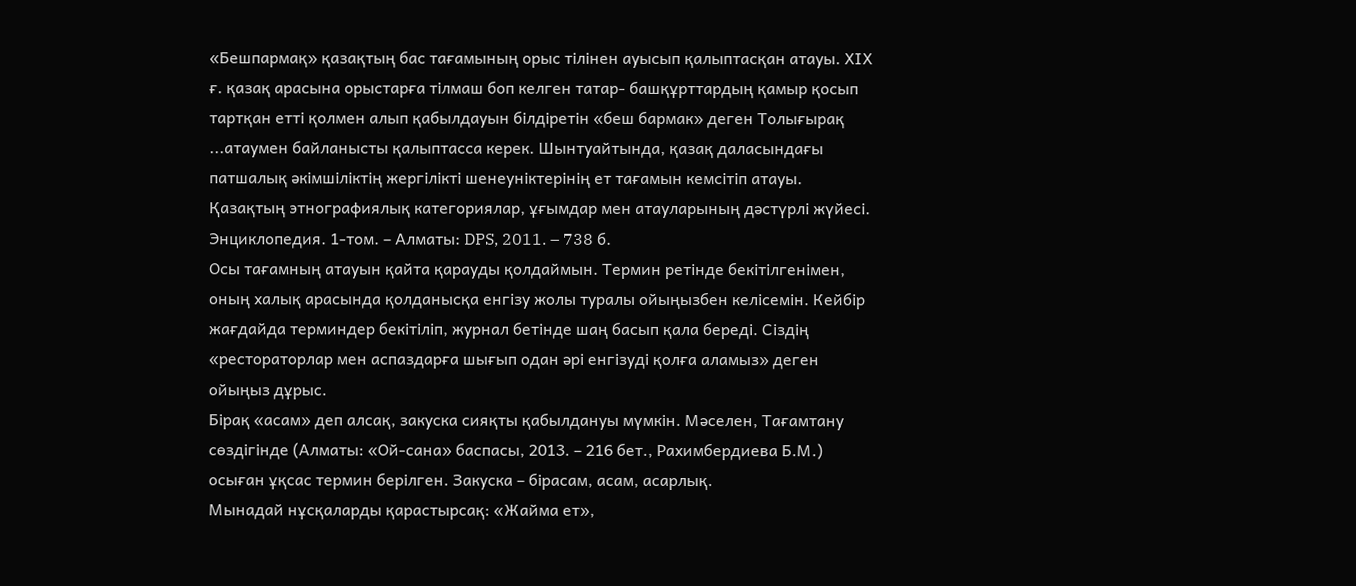«Бешпармақ» қазақтың бас тағамының орыс тілінен ауысып қалыптасқан атауы. ХІХ ғ. қазақ арасына орыстарға тілмаш боп келген татар- башқұрттардың қамыр қосып тартқан етті қолмен алып қабылдауын білдіретін «беш бармак» деген Толығырақ ...атаумен байланысты қалыптасса керек. Шынтуайтында, қазақ даласындағы патшалық әкімшіліктің жергілікті шенеуніктерінің ет тағамын кемсітіп атауы. Қазақтың этнографиялық категориялар, ұғымдар мен атауларының дәстүрлі жүйесі. Энциклопедия. 1-том. – Алматы: DPS, 2011. – 738 б.
Осы тағамның атауын қайта қарауды қолдаймын. Термин ретінде бекітілгенімен, оның халық арасында қолданысқа енгізу жолы туралы ойыңызбен келісемін. Кейбір жағдайда терминдер бекітіліп, журнал бетінде шаң басып қала береді. Сіздің «рестораторлар мен аспаздарға шығып одан әрі енгізуді қолға аламыз» деген ойыңыз дұрыс.
Бірақ «асам» деп алсақ, закуска сияқты қабылдануы мүмкін. Мәселен, Тағамтану сөздігінде (Алматы: «Ой-сана» баспасы, 2013. – 216 бет., Рахимбердиева Б.М.) осыған ұқсас термин берілген. Закуска – бірасам, асам, асарлық.
Мынадай нұсқаларды қарастырсақ: «Жайма ет»,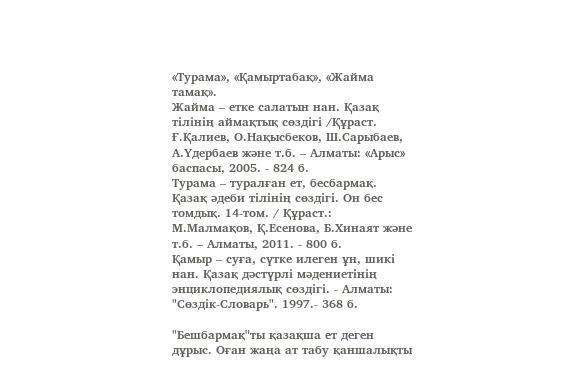«Турама», «Қамыртабақ», «Жайма тамақ».
Жайма – етке салатын нан. Қазақ тілінің аймақтық сөздігі /Құраст. Ғ.Қалиев, О.Нақысбеков, Ш.Сарыбаев, А.Үдербаев және т.б. – Алматы: «Арыс» баспасы, 2005. - 824 б.
Турама – туралған ет, бесбармақ. Қазақ әдеби тілінің сөздігі. Он бес томдық. 14-том. / Құраст.: М.Малмақов, Қ.Есенова, Б.Хинаят және т.б. – Алматы, 2011. - 800 б.
Қамыр – суға, сүтке илеген ұн, шикі нан. Қазақ дәстүрлі мәдениетінің энциклопедиялық сөздігі. - Алматы: "Сөздік-Словарь". 1997.- 368 б.

"Бешбармақ"ты қазақша ет деген дұрыс. Оған жаңа ат табу қаншалықты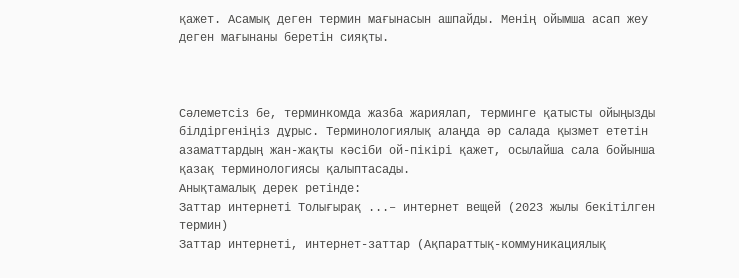қажет. Асамық деген термин мағынасын ашпайды. Менің ойымша асап жеу деген мағынаны беретін сияқты.



Сәлеметсіз бе, терминкомда жазба жариялап, терминге қатысты ойыңызды білдіргеніңіз дұрыс. Терминологиялық алаңда әр салада қызмет ететін азаматтардың жан-жақты кәсіби ой-пікірі қажет, осылайша сала бойынша қазақ терминологиясы қалыптасады.
Анықтамалық дерек ретінде:
Заттар интернеті Толығырақ ...– интернет вещей (2023 жылы бекітілген термин)
Заттар интернеті, интернет-заттар (Ақпараттық-коммуникациялық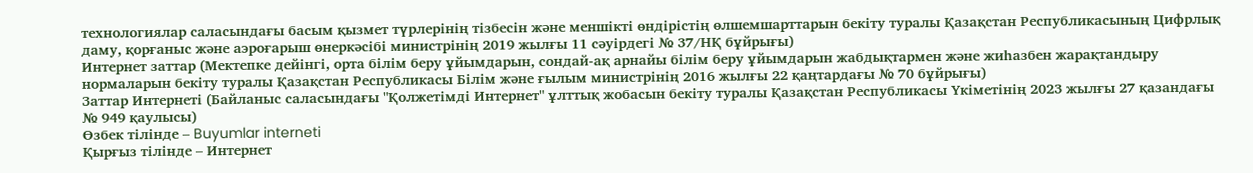технологиялар саласындағы басым қызмет түрлерінің тізбесін және меншікті өндірістің өлшемшарттарын бекіту туралы Қазақстан Республикасының Цифрлық даму, қорғаныс және аэроғарыш өнеркәсібі министрінің 2019 жылғы 11 сәуірдегі № 37/НҚ бұйрығы)
Интернет заттар (Мектепке дейінгі, орта білім беру ұйымдарын, сондай-ақ арнайы білім беру ұйымдарын жабдықтармен және жиһазбен жарақтандыру нормаларын бекіту туралы Қазақстан Республикасы Білім және ғылым министрінің 2016 жылғы 22 қаңтардағы № 70 бұйрығы)
Заттар Интернеті (Байланыс саласындағы "Қолжетімді Интернет" ұлттық жобасын бекіту туралы Қазақстан Республикасы Үкіметінің 2023 жылғы 27 қазандағы № 949 қаулысы)
Өзбек тілінде – Buyumlar interneti
Қырғыз тілінде – Интернет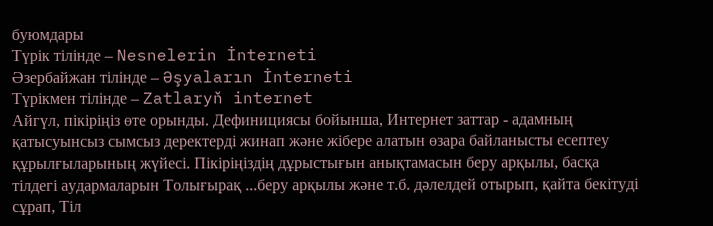буюмдары
Түрік тілінде – Nesnelerin İnterneti
Әзербайжан тілінде – Əşyaların İnterneti
Түрікмен тілінде – Zatlaryň internet
Айгүл, пікіріңіз өте орынды. Дефинициясы бойынша, Интернет заттар - адамның қатысуынсыз сымсыз деректерді жинап және жібере алатын өзара байланысты есептеу құрылғыларының жүйесі. Пікіріңіздің дұрыстығын анықтамасын беру арқылы, басқа тілдегі аудармаларын Толығырақ ...беру арқылы және т.б. дәлелдей отырып, қайта бекітуді сұрап, Тіл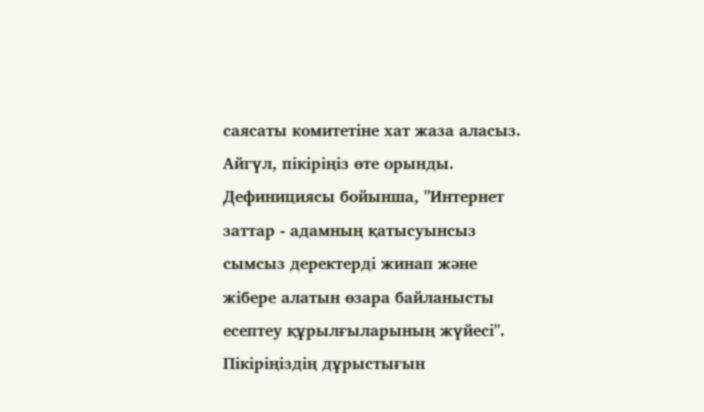саясаты комитетіне хат жаза аласыз.
Айгүл, пікіріңіз өте орынды. Дефинициясы бойынша, "Интернет заттар - адамның қатысуынсыз сымсыз деректерді жинап және жібере алатын өзара байланысты есептеу құрылғыларының жүйесі". Пікіріңіздің дұрыстығын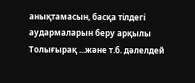анықтамасын, басқа тілдегі аудармаларын беру арқылы Толығырақ ...және т.б. дәлелдей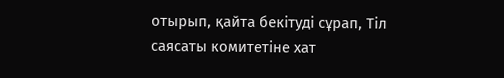отырып, қайта бекітуді сұрап, Тіл саясаты комитетіне хат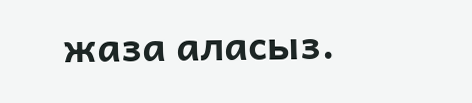жаза аласыз.